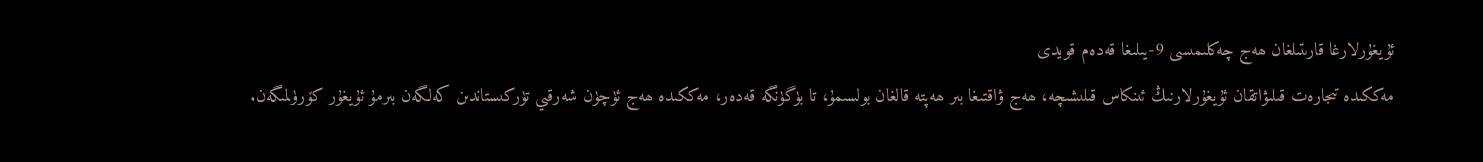ئۇيغۇرلارغا قارىتىلغان ھەج چەكلىمىسى 9-يىلىغا قەدەم قويدى
مەككىدە تىجارەت قىلىۋاتقان ئۇيغۇرلارنىڭ ئىنكاس قىلىشىچە، ھەج ۋاقتىغا بىر ھەپتە قالغان بولسىمۇ، تا بۈگۈنگە قەدەر، مەككىدە ھەج ئۈچۈن شەرقىي تۈركىستاندىن كەلگەن بىرمۇ ئۇيغۇر كۆرۈلمىگەن.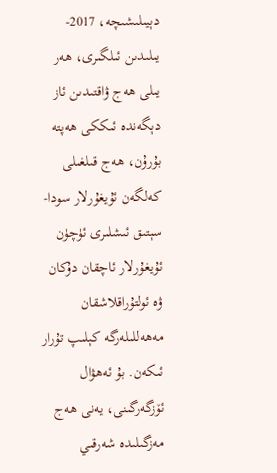دېيىلىشىچە، 2017-يىلىدىن ئىلگىرى، ھەر يىلى ھەج ۋاقتىدىن ئاز دېگەندە ئىككى ھەپتە بۇرۇن، ھەج قىلغىلى كەلگەن ئۇيغۇرلار سودا-سېتىق ئىشلىرى ئۈچۈن ئۇيغۇرلار ئاچقان دۇكان ۋە ئولتۇراقلاشقان مەھەللىلەرگە كېلىپ تۇرار ئىكەن. بۇ ئەھۋال ئۆزگەرگىنى، يەنى ھەج مەزگىلىدە شەرقىي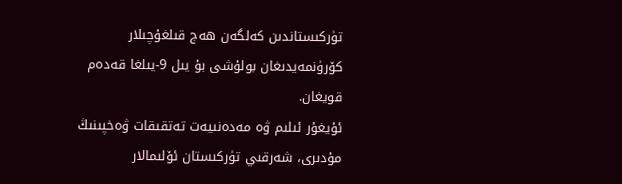تۈركىستاندىن كەلگەن ھەج قىلغۇچىلار كۆرۈنمەيدىغان بولۇشى بۇ يىل 9-يىلغا قەدەم قويغان.
ئۇيغۇر ئىلىم ۋە مەدەنىيەت تەتقىقات ۋەخپىنىڭ مۇدىرى، شەرقىي تۈركىستان ئۆلىمالار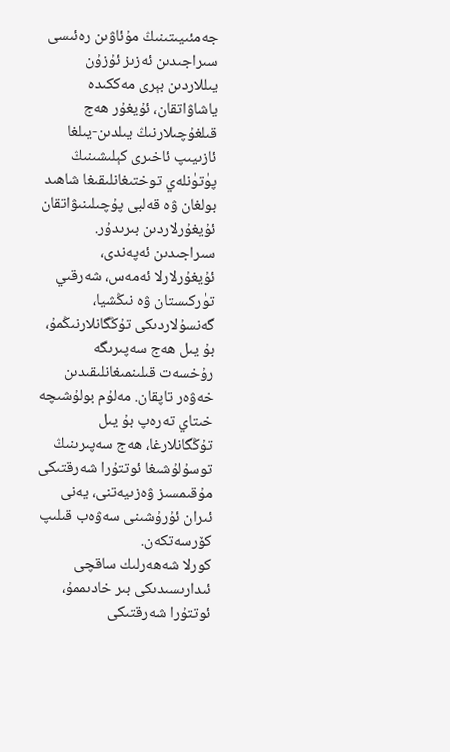جەمئىيىتىنىڭ مۇئاۋىن رەئىسى سىراجىدىن ئەزىز ئۇزۇن يىللاردىن بېرى مەككىدە ياشاۋاتقان، ئۇيغۇر ھەج قىلغۇچىلارنىڭ يىلدىن-يىلغا ئازىيىپ ئاخىرى كېلىشىنىڭ پۈتۈنلەي توختىغانلىقىغا شاھىد بولغان ۋە قەلبى پۇچىلىنىۋاتقان ئۇيغۇرلاردىن بىرىدۇر.
سىراجىدىن ئەپەندى، ئۇيغۇرلارلا ئەمەس، شەرقىي تۈركىستان ۋە نىڭشيا، گەنسۇلاردىكى تۇڭگانلارنىڭمۇ، بۇ يىل ھەج سەپىرىگە رۇخسەت قىلىنمىغانلىقىدىن خەۋەر تاپقان. مەلۇم بولۇشىچە خىتاي تەرەپ بۇ يىل تۇڭگانلارغا، ھەج سەپىرىنىڭ توسۇلۇشىغا ئوتتۇرا شەرقتىكى مۇقىمسىز ۋەزىيەتنى، يەنى ئىران ئۇرۇشىنى سەۋەب قىلىپ كۆرسەتكەن.
كورلا شەھەرلىك ساقچى ئىدارىسىدىكى بىر خادىممۇ، ئوتتۇرا شەرقتىكى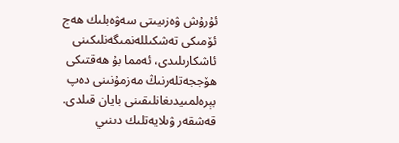ئۇرۇش ۋەزىيىتى سەۋەبلىك ھەج ئۆمىكى تەشكىللەنمىگەنلىكىنى ئاشكارىلىدى، ئەمما بۇ ھەقتىكى ھۆججەتلەرنىڭ مەزمۇنىنى دەپ بېرەلمىيدىغانلىقىنى بايان قىلدى. قەشقەر ۋىلايەتلىك دىنىي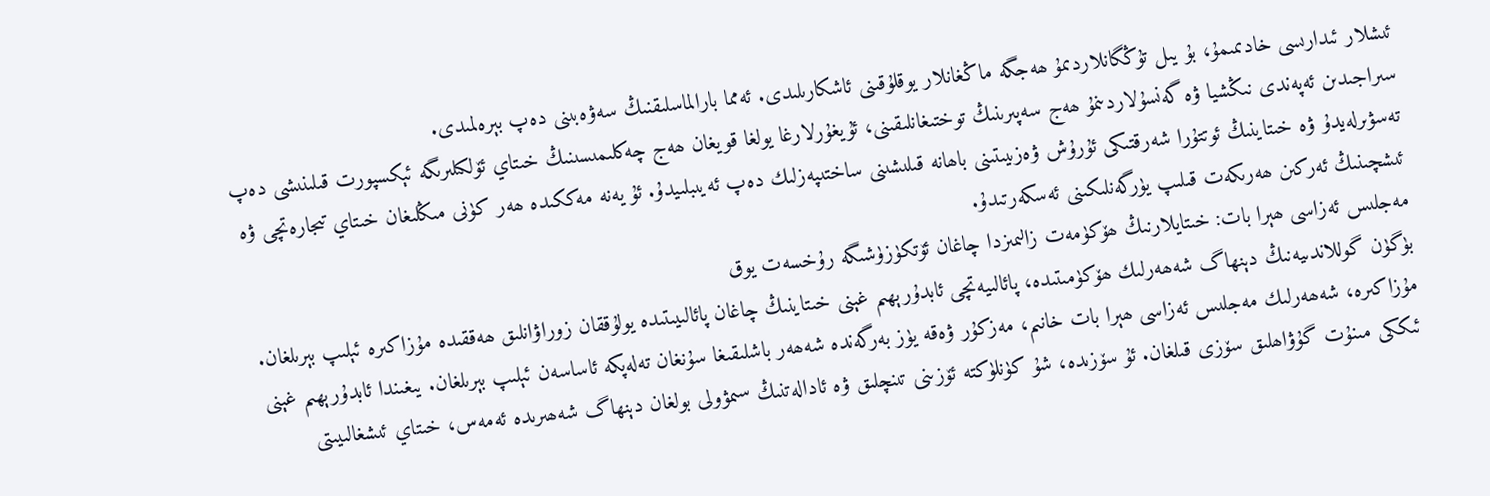ئىشلار ئىدارىسى خادىمىمۇ، بۇ يىل تۇڭگانلاردىمۇ ھەجگە ماڭغانلار يوقلۇقىنى ئاشكارىلىدى. ئەمما بارالماسلىقنىڭ سەۋەبىنى دەپ بېرەلمىدى.
سىراجىدىن ئەپەندى نىڭشيا ۋە گەنسۇلاردىنمۇ ھەج سەپىرىنىڭ توختىغانلىقىنى، ئۇيغۇرلارغا يولغا قويغان ھەج چەكلىمىسىنىڭ خىتاي ئۆلكىلىرىگە ئېكسپورت قىلىنىشى دەپ تەسۋىرلەيدۇ ۋە خىتاينىڭ ئوتتۇرا شەرقتىكى ئۇرۇش ۋەزىيىتىنى باھانە قىلىشىنى ساختىپەزلىك دەپ ئەيىبلىيدۇ. ئۇ يەنە مەككىدە ھەر كۈنى مىڭلىغان خىتاي تىجارەتچى ۋە ئىشچىنىڭ ئەركىن ھەرىكەت قىلىپ يۈرگەنلىكىنى ئەسكەرتىدۇ.
مەجلىس ئەزاسى ھېرا بات: خىتايلارنىڭ ھۆكۈمەت زالىمىزدا چاغان ئۆتكۈزۈشىگە رۇخسەت يوق
بۈگۈن گوللاندىيەنىڭ دېنھاگ شەھەرلىك ھۆكۈمىتىدە، پائالىيەتچى ئابدۇرېھىم غېنى خىتاينىڭ چاغان پائالىيىتىدە يولۇققان زوراۋانلىق ھەققىدە مۇزاكىرە ئېلىپ بېرىلغان. مۇزاكىرە، شەھەرلىك مەجلىس ئەزاسى ھېرا بات خانىم، مەزكۇر ۋەقە يۈز بەرگەندە شەھەر باشلىقىغا سۇنغان تەلەپكە ئاساسەن ئېلىپ بېرىلغان. يىغىندا ئابدۇرېھىم غېنى ئىككى مىنۇت گۇۋاھلىق سۆزى قىلغان. ئۇ سۆزىدە، شۇ كۈنلۈكتە ئۆزىنى تىنچلىق ۋە ئادالەتنىڭ سىمۋولى بولغان دېنھاگ شەھىرىدە ئەمەس، خىتاي ئىشغالىيىتى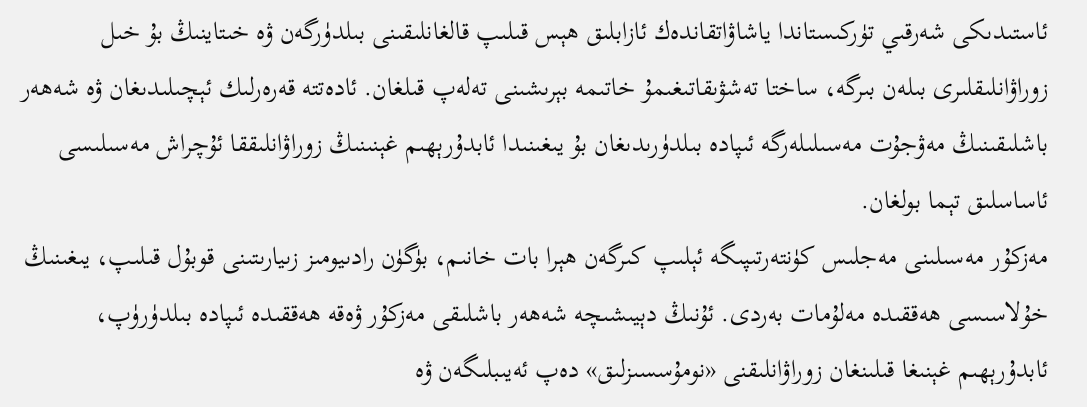ئاستىدىكى شەرقىي تۈركىستاندا ياشاۋاتقاندەك ئازابلىق ھېس قىلىپ قالغانلىقىنى بىلدۈرگەن ۋە خىتاينىڭ بۇ خىل زوراۋانلىقلىرى بىلەن بىرگە، ساختا تەشۋىقاتىغىمۇ خاتىمە بېرىشىنى تەلەپ قىلغان. ئادەتتە قەرەرلىك ئېچىلىدىغان ۋە شەھەر باشلىقىنىڭ مەۋجۇت مەسىلىلەرگە ئىپادە بىلدۈرىدىغان بۇ يىغىنىدا ئابدۇرېھىم غېنىنىڭ زوراۋانلىققا ئۇچراش مەسىلىسى ئاساسلىق تېما بولغان.
مەزكۇر مەسىلىنى مەجلىس كۈنتەرتىپىگە ئېلىپ كىرگەن ھېرا بات خانىم، بۈگۈن رادىيومىز زىيارىتىنى قوبۇل قىلىپ، يىغىنىڭ خۇلاسىسى ھەققىدە مەلۇمات بەردى. ئۇنىڭ دېيىشىچە شەھەر باشلىقى مەزكۇر ۋەقە ھەققىدە ئىپادە بىلدۈرۈپ، ئابدۇرېھىم غېنىغا قىلىنغان زوراۋانلىقنى «نومۇسسىزلىق» دەپ ئەيىبلىگەن ۋە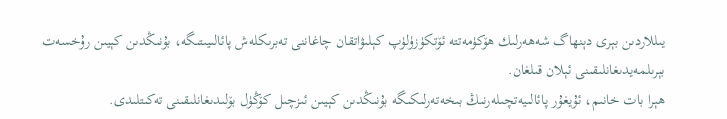يىللاردىن بېرى دېنھاگ شەھەرلىك ھۆكۈمەتتە ئۆتكۈزۈلۈپ كېلىۋاتقان چاغاننى تەبرىكلەش پائالىيىتىگە، بۇنىڭدىن كېيىن رۇخسەت بېرىلمەيدىغانلىقىنى ئېلان قىلغان.
ھېرا بات خانىم، ئۇيغۇر پائالىيەتچىلەرنىڭ بىخەتەرلىكىگە بۇنىڭدىن كېيىن ئىزچىل كۆڭۈل بۆلىدىغانلىقىنى تەكىتلىدى.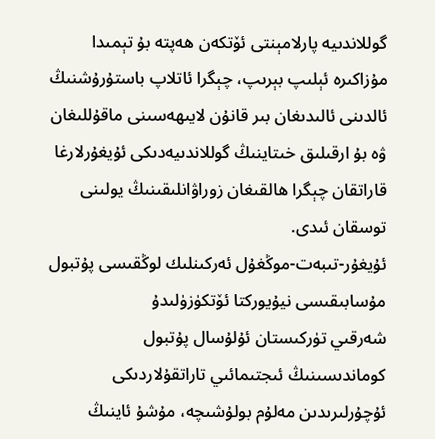گوللاندىيە پارلامېنتى ئۆتكەن ھەپتە بۇ تېمىدا مۇزاكىرە ئېلىپ بېرىپ، چېگرا ئاتلاپ باستۇرۇشنىڭ ئالدىنى ئالىدىغان بىر قانۇن لايىھەسىنى ماقۇللىغان ۋە بۇ ارقىلىق خىتاينىڭ گوللاندىيەدىكى ئۇيغۇرلارغا قاراتقان چېگرا ھالقىغان زوراۋانلىقىنىڭ يولىنى توسقان ئىدى.
ئۇيغۇر-تىبەت-موڭغۇل ئەركىنلىك لوڭقىسى پۇتبول مۇسابىقىسى نيۇيوركتا ئۆتكۈزۈلىدۇ
شەرقىي تۈركىستان ئۇلۇسال پۇتبول كوماندىسىنىڭ ئىجتىمائىي تاراتقۇلاردىكى ئۇچۇرلىرىدىن مەلۇم بولۇشىچە، مۇشۇ ئاينىڭ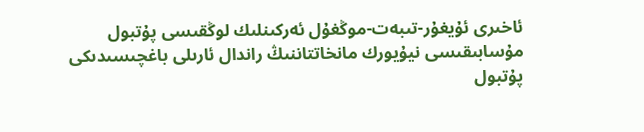ئاخىرى ئۇيغۇر-تىبەت-موڭغۇل ئەركىنلىك لوڭقىسى پۇتبول مۇسابىقىسى نيۇيورك مانخاتتاننىڭ راندال ئارىلى باغچىسىدىكى پۇتبول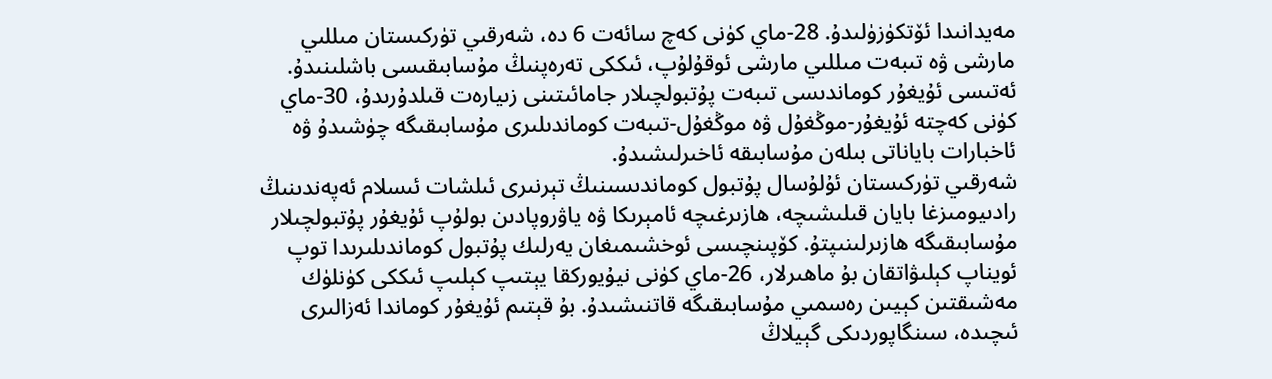مەيدانىدا ئۆتكۈزۈلىدۇ. 28-ماي كۈنى كەچ سائەت 6 دە، شەرقىي تۈركىستان مىللىي مارشى ۋە تىبەت مىللىي مارشى ئوقۇلۇپ، ئىككى تەرەپنىڭ مۇسابىقىسى باشلىنىدۇ. ئەتىسى ئۇيغۇر كوماندىسى تىبەت پۇتبولچىلار جامائىتىنى زىيارەت قىلدۇرىدۇ، 30-ماي كۈنى كەچتە ئۇيغۇر-موڭغۇل ۋە موڭغۇل-تىبەت كوماندىلىرى مۇسابىقىگە چۈشىدۇ ۋە ئاخبارات باياناتى بىلەن مۇسابىقە ئاخىرلىشىدۇ.
شەرقىي تۈركىستان ئۇلۇسال پۇتبول كوماندىسىنىڭ تېرنىرى ئىلشات ئىسلام ئەپەندىنىڭ رادىيومىزغا بايان قىلىشىچە، ھازىرغىچە ئامېرىكا ۋە ياۋروپادىن بولۇپ ئۇيغۇر پۇتبولچىلار مۇسابىقىگە ھازىرلىنىپتۇ. كۆپىنچىسى ئوخشىمىغان يەرلىك پۇتبول كوماندىلىرىدا توپ ئويناپ كېلىۋاتقان بۇ ماھىرلار، 26-ماي كۈنى نيۇيوركقا يېتىپ كېلىپ ئىككى كۈنلۈك مەشىقتىن كېيىن رەسمىي مۇسابىقىگە قاتنىشىدۇ. بۇ قېتىم ئۇيغۇر كوماندا ئەزالىرى ئىچىدە، سىنگاپوردىكى گېيلاڭ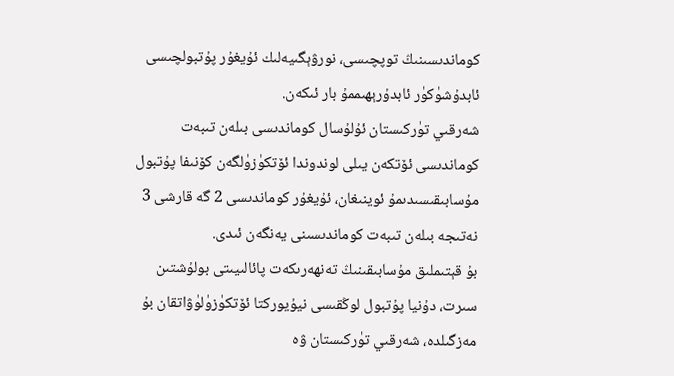كوماندىسىنىڭ توپچىسى، نورۋېگىيەلىك ئۇيغۇر پۇتبولچىسى ئابدۇشۈكۈر ئابدۇرېھىممۇ بار ئىكەن.
شەرقىي تۈركىستان ئۇلۇسال كوماندىسى بىلەن تىبەت كوماندىسى ئۆتكەن يىلى لوندوندا ئۆتكۈزۈلگەن كۆنىفا پۇتبول مۇسابىقىسىدىمۇ ئوينىغان، ئۇيغۇر كوماندىسى 2 گە قارشى 3 نەتىجە بىلەن تىبەت كوماندىسىنى يەنگەن ئىدى.
بۇ قېتىملىق مۇسابىقىنىڭ تەنھەرىكەت پائالىيىتى بولۇشتىن سىرت، دۇنيا پۇتبول لوڭقىسى نيۇيوركتا ئۆتكۈزۈلۈۋاتقان بۇ مەزگىلدە، شەرقىي تۈركىستان ۋە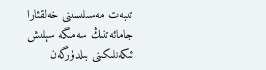تىبەت مەسىلىسىنى خەلقئارا جامائەتنىڭ سەمىگە سېلىش ئىكەنلىكىنى بىلدۈرگەن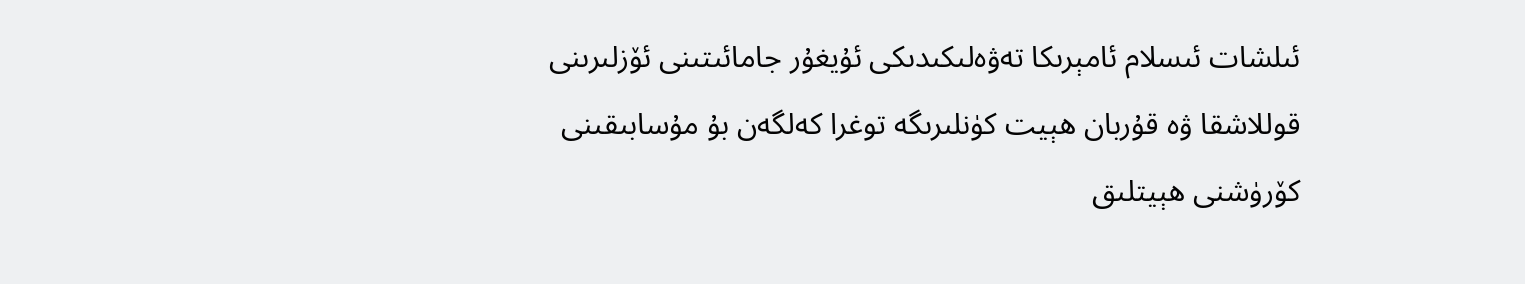ئىلشات ئىسلام ئامېرىكا تەۋەلىكىدىكى ئۇيغۇر جامائىتىنى ئۆزلىرىنى قوللاشقا ۋە قۇربان ھېيت كۈنلىرىگە توغرا كەلگەن بۇ مۇسابىقىنى كۆرۈشنى ھېيتلىق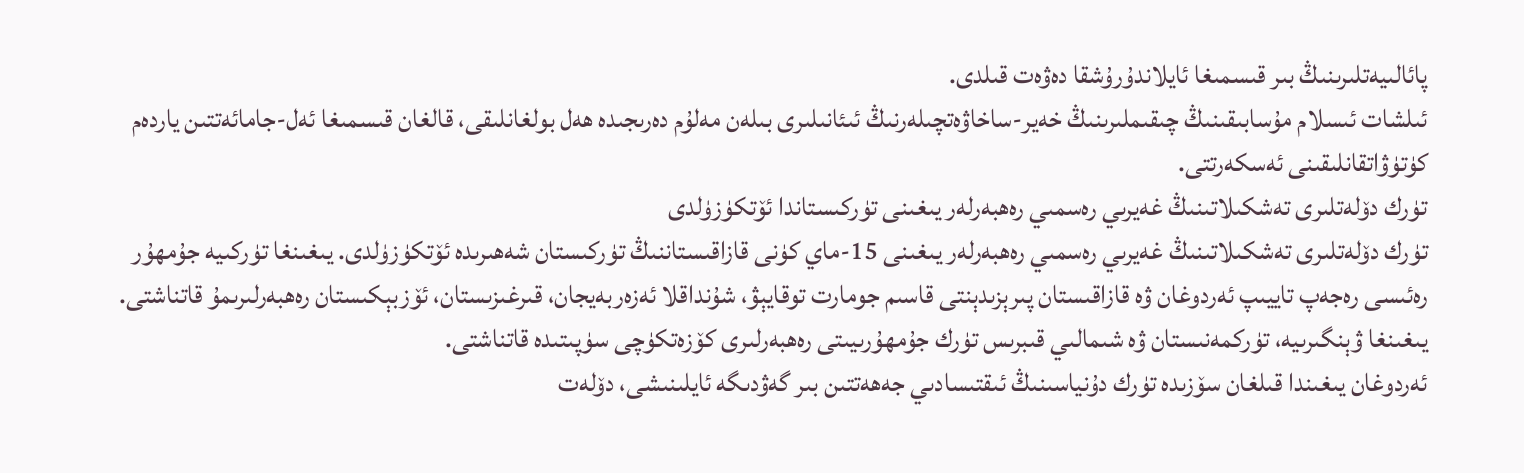پائالىيەتلىرىنىڭ بىر قىسمىغا ئايلاندۇرۇشقا دەۋەت قىلدى.
ئىلشات ئىسلام مۇسابىقىنىڭ چىقىملىرىنىڭ خەير-ساخاۋەتچىلەرنىڭ ئىئانىلىرى بىلەن مەلۇم دەرىجىدە ھەل بولغانلىقى، قالغان قىسمىغا ئەل-جامائەتتىن ياردەم كۈتۈۋاتقانلىقىنى ئەسكەرتتى.
تۈرك دۆلەتلىرى تەشكىلاتىنىڭ غەيرىي رەسمىي رەھبەرلەر يىغىنى تۈركىستاندا ئۆتكۈزۈلدى
تۈرك دۆلەتلىرى تەشكىلاتىنىڭ غەيرىي رەسمىي رەھبەرلەر يىغىنى 15-ماي كۈنى قازاقىستاننىڭ تۈركىستان شەھىرىدە ئۆتكۈزۈلدى. يىغىنغا تۈركىيە جۇمھۇر رەئىسى رەجەپ تاييىپ ئەردوغان ۋە قازاقىستان پىرېزىدېنتى قاسىم جومارت توقايېۋ، شۇنداقلا ئەزەربەيجان، قىرغىزىستان، ئۆزبېكىستان رەھبەرلىرىمۇ قاتناشتى. يىغىنغا ۋېنگىرىيە، تۈركمەنىستان ۋە شىمالىي قىبرىس تۈرك جۇمھۇرىيىتى رەھبەرلىرى كۆزەتكۈچى سۈپىتىدە قاتناشتى.
ئەردوغان يىغىندا قىلغان سۆزىدە تۈرك دۇنياسىنىڭ ئىقتىسادىي جەھەتتىن بىر گەۋدىگە ئايلىنىشى، دۆلەت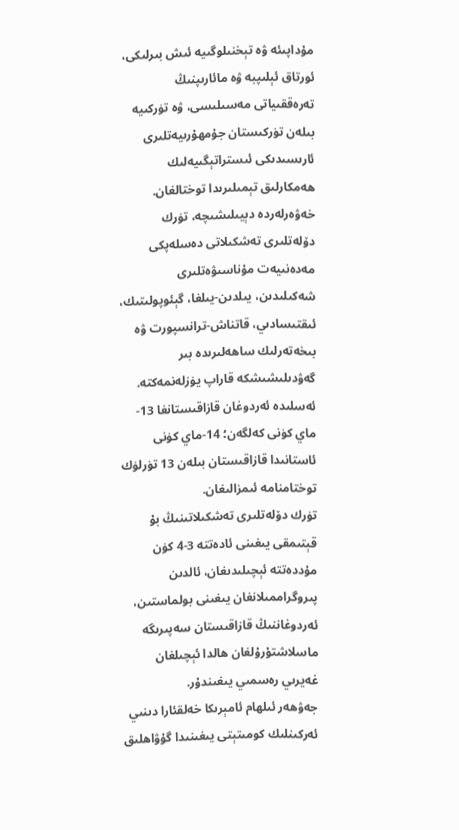مۇداپىئە ۋە تېخنىلوگىيە ئىش بىرلىكى، ئورتاق ئېلىپبە ۋە مائارىپنىڭ تەرەققىياتى مەسىلىسى، ۋە تۈركىيە بىلەن تۈركىستان جۇمھۇرىيەتلىرى ئارىسىدىكى ئىستراتېگىيەلىك ھەمكارلىق تېمىلىرىدا توختالغان.
خەۋەرلەردە دېيىلىشىچە، تۈرك دۆلەتلىرى تەشكىلاتى دەسلەپكى مەدەنىيەت مۇناسىۋەتلىرى شەكىلىدىن، يىلدىن-يىلغا، گېئوپولىتىك، ئىقتىسادىي، قاتناش-ترانسپورت ۋە بىخەتەرلىك ساھەلىرىدە بىر گەۋدىلىشىشكە قاراپ يۈزلەنمەكتە.
ئەسلىدە ئەردوغان قازاقىستانغا 13-ماي كۈنى كەلگەن؛ 14-ماي كۈنى ئاستانىدا قازاقىستان بىلەن 13 تۈرلۈك توختامنامە ئىمزالىغان.
تۈرك دۆلەتلىرى تەشكىلاتىنىڭ بۇ قېتىمقى يىغىنى ئادەتتە 3-4 كۈن مۇددەتتە ئېچىلىدىغان، ئالدىن پىروگراممىلانغان يىغىنى بولماستىن، ئەردوغاننىڭ قازاقىستان سەپىرىگە ماسلاشتۇرۇلغان ھالدا ئېچىلغان غەيرىي رەسمىي يىغىندۇر.
جەۋھەر ئىلھام ئامېرىكا خەلقئارا دىنىي ئەركىنلىك كومىتېتى يىغىنىدا گۇۋاھلىق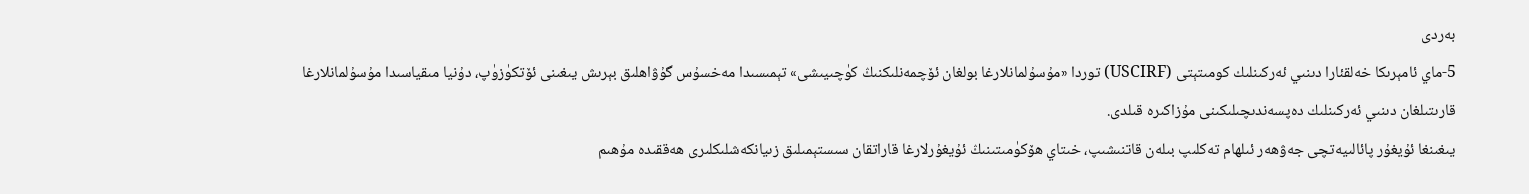بەردى
5-ماي ئامېرىكا خەلقئارا دىنىي ئەركىنلىك كومىتېتى (USCIRF) توردا «مۇسۇلمانلارغا بولغان ئۆچمەنلىكنىڭ كۈچىيىشى» تېمىسىدا مەخسۇس گۇۋاھلىق بېرىش يىغىنى ئۆتكۈزۈپ، دۇنيا مىقياسىدا مۇسۇلمانلارغا قارىتىلغان دىنىي ئەركىنلىك دەپسەندىچىلىكىنى مۇزاكىرە قىلدى.
يىغىنغا ئۇيغۇر پائالىيەتچى جەۋھەر ئىلھام تەكلىپ بىلەن قاتنىشىپ، خىتاي ھۆكۈمىتىنىڭ ئۇيغۇرلارغا قاراتقان سىستېمىلىق زىيانكەشلىكلىرى ھەققىدە مۇھىم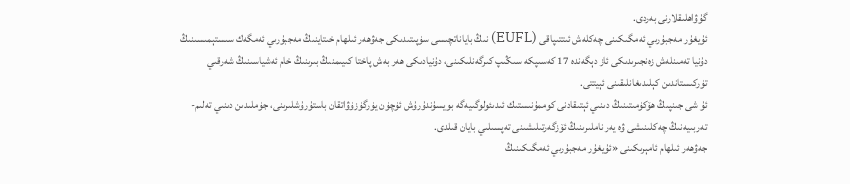گۇۋاھلىقلارنى بەردى.
ئۇيغۇر مەجبۇرىي ئەمگىكىنى چەكلەش ئىتتىپاقى (EUFL) نىڭ باياناتچىسى سۈپىتىدىكى جەۋھەر ئىلھام خىتاينىڭ مەجبۇرىي ئەمگەك سىستېمىسىنىڭ دۇنيا تەمىنلەش زەنجىرىدىكى ئاز دېگەندە 17 كەسىپكە سىڭىپ كىرگەنلىكىنى، دۇنيادىكى ھەر بەش پاختا كىيىمنىڭ بىرىنىڭ خام ئەشياسىنىڭ شەرقىي تۈركىستاندىن كېلىدىغانلىقىنى ئېيتتى.
ئۇ شى جىنپىڭ ھۆكۈمىتىنىڭ دىنىي ئېتىقادنى كوممۇنىستىك ئىدىئولوگىيەگە بويسۇندۇرۇش ئۈچۈن يۈرگۈزۈۋاتقان باستۇرۇشلىرىنى، جۈملىدىن دىنىي تەلىم-تەربىيەنىڭ چەكلىنىشى ۋە يەر ناملىرىنىڭ ئۆزگەرتىلىشىنى تەپسىلىي بايان قىلدى.
جەۋھەر ئىلھام ئامېرىكىنى «ئۇيغۇر مەجبۇرىي ئەمگىكىنىڭ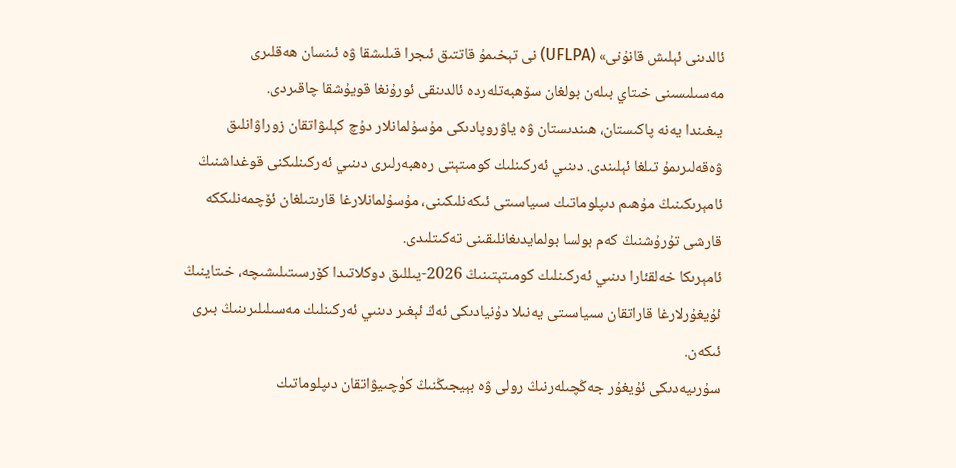ئالدىنى ئېلىش قانۇنى» (UFLPA) نى تېخىمۇ قاتتىق ئىجرا قىلىشقا ۋە ئىنسان ھەقلىرى مەسىلىسىنى خىتاي بىلەن بولغان سۆھبەتلەردە ئالدىنقى ئورۇنغا قويۇشقا چاقىردى.
يىغىندا يەنە پاكىستان، ھىندىستان ۋە ياۋروپادىكى مۇسۇلمانلار دۇچ كېلىۋاتقان زوراۋانلىق ۋەقەلىرىمۇ تىلغا ئېلىندى. دىنىي ئەركىنلىك كومىتېتى رەھبەرلىرى دىنىي ئەركىنلىكنى قوغداشنىڭ ئامېرىكىنىڭ مۇھىم دىپلوماتىك سىياسىتى ئىكەنلىكىنى، مۇسۇلمانلارغا قارىتىلغان ئۆچمەنلىككە قارشى تۇرۇشنىڭ كەم بولسا بولمايدىغانلىقىنى تەكىتلىدى.
ئامېرىكا خەلقئارا دىنىي ئەركىنلىك كومىتېتىنىڭ 2026-يىللىق دوكلاتىدا كۆرسىتىلىشىچە، خىتاينىڭ ئۇيغۇرلارغا قاراتقان سىياسىتى يەنىلا دۇنيادىكى ئەڭ ئېغىر دىنىي ئەركىنلىك مەسىلىلىرىنىڭ بىرى ئىكەن.
سۇرىيەدىكى ئۇيغۇر جەڭچىلەرنىڭ رولى ۋە بېيجىڭنىڭ كۈچىيۋاتقان دىپلوماتىك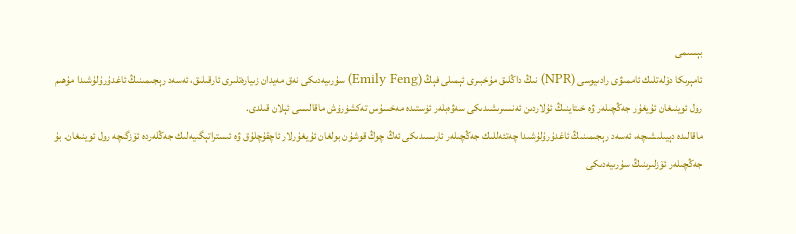بېسىمى
ئامېرىكا دۆلەتلىك ئاممىۋى رادىيوسى (NPR) نىڭ داڭلىق مۇخبىرى ئېمىلى فېڭ (Emily Feng) سۇرىيەدىكى نەق مەيدان زىيارەتلىرى ئارقىلىق، ئەسەد رېجىمىنىڭ ئاغدۇرۇلۇشىدا مۇھىم رول ئوينىغان ئۇيغۇر جەڭچىلەر ۋە خىتاينىڭ ئۇلاردىن ئەنسىرىشىدىكى سەۋەبلەر ئۈستىدە مەخسۇس تەكشۈرۈش ماقالىسى ئېلان قىلدى.
ماقالىدە دېيىلىشىچە، ئەسەد رېجىمىنىڭ ئاغدۇرۇلۇشىدا چەتئەللىك جەڭچىلەر ئارىسىدىكى ئەڭ چوڭ قوشۇن بولغان ئۇيغۇرلار ئاچقۇچلۇق ۋە ئىستراتېگىيەلىك جەڭلەردە ئۆزگىچە رول ئوينىغان. بۇ جەڭچىلەر ئۆزلىرىنىڭ سۇرىيەدىكى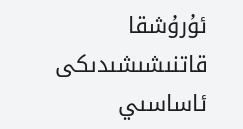ئۇرۇشقا قاتنىشىشىدىكى ئاساسىي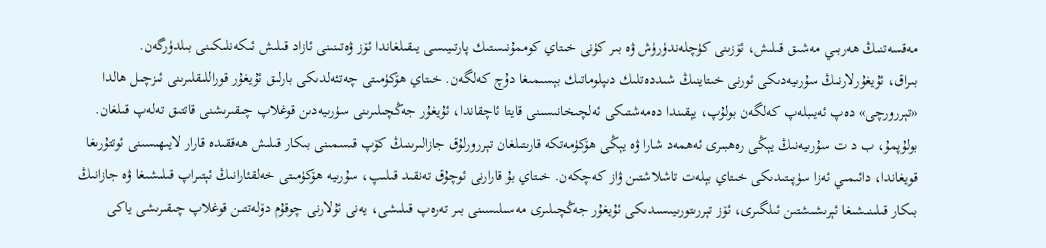مەقسەتنىڭ ھەربىي مەشىق قىلىش، ئۆزىنى كۈچلەندۈرۈش ۋە بىر كۈنى خىتاي كوممۇنىستىك پارتىيىسى يىقىلغاندا ئۆز ۋەتىنىنى ئازاد قىلىش ئىكەنلىكىنى بىلدۈرگەن.
بىراق، ئۇيغۇرلارنىڭ سۇرىيەدىكى ئورنى خىتاينىڭ شىددەتلىك دىپلوماتىك بېسىمىغا دۇچ كەلگەن. خىتاي ھۆكۈمىتى چەتئەلدىكى بارلىق ئۇيغۇر قوراللىقلىرىنى ئىزچىل ھالدا «تېررورچى» دەپ ئەيىبلەپ كەلگەن بولۇپ، يېقىندا دەمەشتىكى ئەلچىخانىسىنى قايتا ئاچقاندا، ئۇيغۇر جەڭچىلىرىنى سۈرىيەدىن قوغلاپ چىقىرىشنى قاتتىق تەلەپ قىلغان.
بولۇپمۇ، ب د ت سۇرىيەنىڭ يېڭى رەھبىرى ئەھمەد شارا ۋە يېڭى ھۆكۈمەتكە قارىتىلغان تېررورلۇق جازالىرىنىڭ كۆپ قىسمىنى بىكار قىلىش ھەققىدە قارار لايىھىسىنى ئوتتۇرىغا قويغاندا، دائىمىي ئەزا سۈپىتىدىكى خىتاي بېلەت تاشلاشتىن ۋاز كەچكەن. خىتاي بۇ قارارنى ئوچۇق تەنقىد قىلىپ، سۇرىيە ھۆكۈمىتى خەلقئارانىڭ ئېتىراپ قىلىشىغا ۋە جازانىڭ بىكار قىلىنىشىغا ئېرىشىشتىن ئىلگىرى، ئۆز تېررىتورىيىسىدىكى ئۇيغۇر جەڭچىلىرى مەسىلىسىنى بىر تەرەپ قىلىشى، يەنى ئۇلارنى چوقۇم دۆلەتتىن قوغلاپ چىقىرىشى ياكى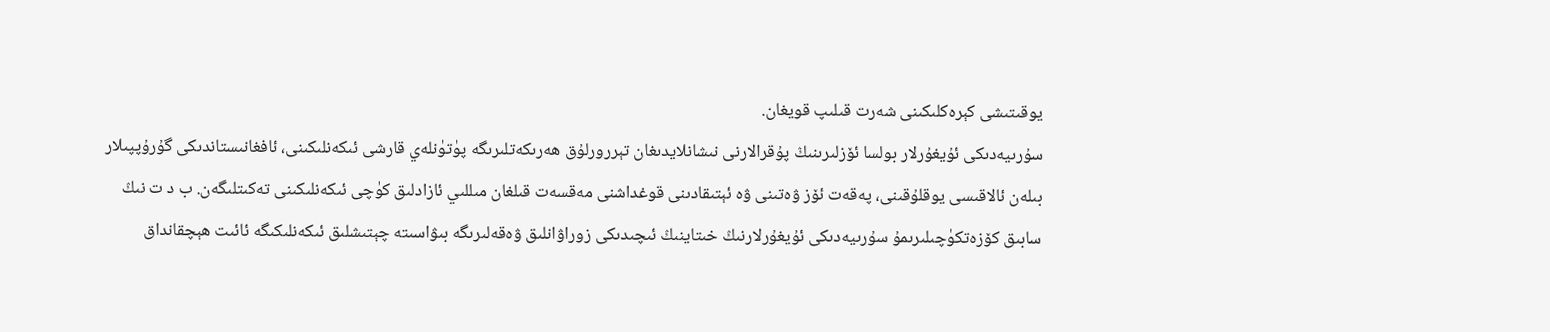يوقىتىشى كېرەكلىكىنى شەرت قىلىپ قويغان.
سۇرىيەدىكى ئۇيغۇرلار بولسا ئۆزلىرىنىڭ پۇقرالارنى نىشانلايدىغان تېررورلۇق ھەرىكەتلىرىگە پۈتۈنلەي قارشى ئىكەنلىكىنى، ئافغانىستاندىكى گۇرۇپپىلار بىلەن ئالاقىسى يوقلۇقىنى، پەقەت ئۆز ۋەتىنى ۋە ئېتىقادىنى قوغداشنى مەقسەت قىلغان مىللىي ئازادلىق كۈچى ئىكەنلىكىنى تەكىتلىگەن. ب د ت نىڭ سابىق كۆزەتكۈچىلىرىمۇ سۇرىيەدىكى ئۇيغۇرلارنىڭ خىتاينىڭ ئىچىدىكى زوراۋانلىق ۋەقەلىرىگە بىۋاسىتە چېتىشلىق ئىكەنلىكىگە ئائىت ھېچقانداق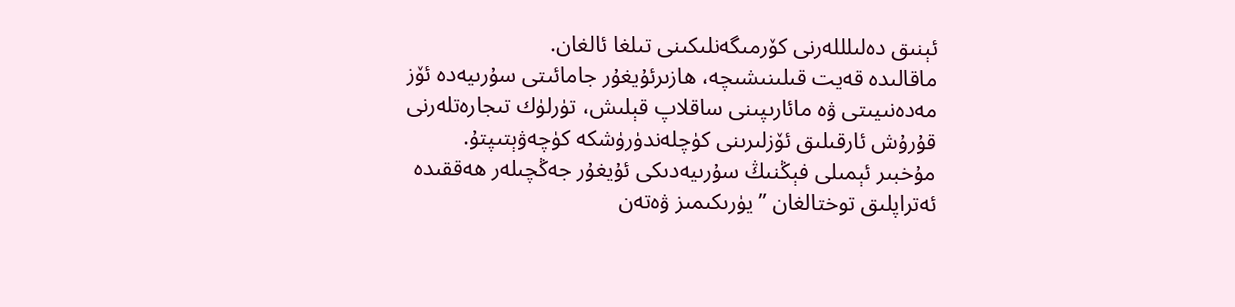ئېنىق دەلىلللەرنى كۆرمىگەنلىكىنى تىلغا ئالغان.
ماقالىدە قەيت قىلىنىشىچە، ھازىرئۇيغۇر جامائىتى سۇرىيەدە ئۆز مەدەنىيىتى ۋە مائارىپىنى ساقلاپ قېلىش، تۈرلۈك تىجارەتلەرنى قۇرۇش ئارقىلىق ئۆزلىرىنى كۈچلەندۈرۈشكە كۈچەۋېتىپتۇ.
مۇخبىر ئېمىلى فېڭنىڭ سۇرىيەدىكى ئۇيغۇر جەڭچىلەر ھەققىدە ئەتراپلىق توختالغان ”يۈرىكىمىز ۋەتەن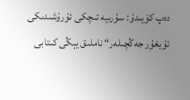دەپ كۆيىدۇ: سۇرىيە ئىچكى ئۇرۇشىدىكى ئۇيغۇر جەڭچىلەر“ ناملىق يېڭى كىتابى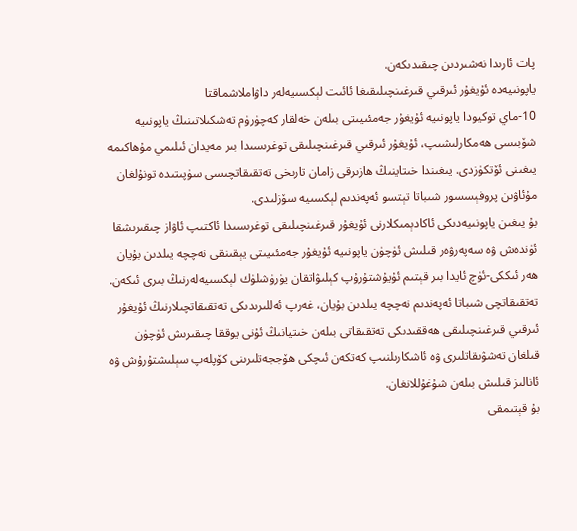پات ئارىدا نەشىردىن چىقىدىكەن.
ياپونىيەدە ئۇيغۇر ئىرقىي قىرغىنچىلىقىغا ئائىت لېكسىيەلەر داۋاملاشماقتا
10-ماي توكيودا ياپونىيە ئۇيغۇر جەمئىيىتى بىلەن خەلقار كەچۈرۈم تەشكىلاتىنىڭ ياپونىيە شۆبىسى ھەمكارلىشىپ، ئۇيغۇر ئىرقىي قىرغىنچىلىقى توغرىسىدا بىر مەيدان ئىلىمي مۇھاكىمە يىغىنى ئۆتكۈزدى. يىغىندا خىتاينىڭ ھازىرقى زامان تارىخى تەتقىقاتچىسى سۈپىتىدە تونۇلغان مۇئاۋىن پروفېسسور شىباتا تېتسو ئەپەندىم لېكسىيە سۆزلىدى.
بۇ يىغىن ياپونىيەدىكى ئاكادېمىكلارنى ئۇيغۇر قىرغىنچىلىقى توغرىسىدا ئاكتىپ ئاۋاز چىقىرىشقا ئۈندەش ۋە سەپەرۋەر قىلىش ئۈچۈن ياپونىيە ئۇيغۇر جەمئىيىتى يېقىنقى نەچچە يىلدىن بۇيان ھەر ئىككى-ئۈچ ئايدا بىر قېتىم ئۇيۇشتۇرۇپ كېلىۋاتقان يۈرۈشلۈك لېكسىيەلەرنىڭ بىرى ئىكەن.
تەتقىقاتچى شىباتا ئەپەندىم نەچچە يىلدىن بۇيان، غەرپ ئەللىرىدىكى تەتقىقاتچىلارنىڭ ئۇيغۇر ئىرقىي قىرغىنچىلىقى ھەققىدىكى تەتقىقاتى بىلەن خىتيانىڭ ئۇنى يوققا چىقىرىش ئۈچۈن قىلغان تەشۋىقاتلىرى ۋە ئاشكارىلنىپ كەتكەن ئىچكى ھۆججەتلىرىنى كۆپلەپ سېلىشتۇرۇش ۋە ئانالىز قىلىش بىلەن شۇغۇللانغان.
بۇ قېتىمقى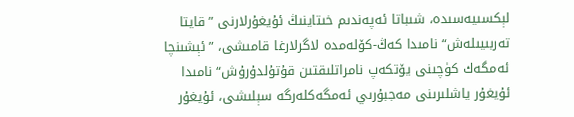لېكسىيەسىدە، شىباتا ئەپەندىم خىتاينىڭ ئۇيغۇرلارنى ”قايتا تەربىيىلەش“ نامىدا كەڭ-كۆلەمدە لاگرلارغا قامىشى، ”ئېشىنچا ئەمگەك كۈچىنى يۆتكەپ نامراتلىقتىن قۇتۇلدۇرۇش“ نامىدا ئۇيغۇر ياشلىرىنى مەجبۇرىي ئەمگەكلەرگە سېلىشى، ئۇيغۇر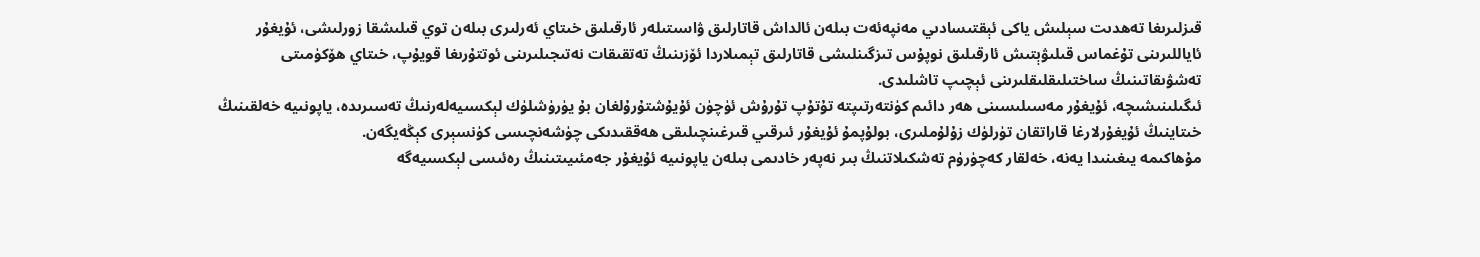قىزلىرىغا تەھدىت سېلىش ياكى ئېقتىسادىي مەنپەئەت بىلەن ئالداش قاتارلىق ۋاسىتىلەر ئارقىلىق خىتاي ئەرلىرى بىلەن توي قىلىشقا زورلىشى، ئۇيغۇر ئاياللىرىنى تۇغماس قىلىۋېتىش ئارقىلىق نوپۇس تىزگىنلىشى قاتارلىق تېمىلاردا ئۆزىنىڭ تەتقىقات نەتىجىلىرىنى ئوتتۇرىغا قويۇپ، خىتاي ھۆكۈمىتى تەشۋىقاتىنىڭ ساختىلىقلىقلىرىنى ئېچىپ تاشلىدى.
ئىگىلىنىشىچە، ئۇيغۇر مەسىلىسىنى ھەر دائىم كۈنتەرتىپتە تۇتۇپ تۇرۇش ئۈچۈن ئۇيۇشتۇرۇلغان بۇ يۈرۈشلۈك لېكسىيەلەرنىڭ تەسىرىدە، ياپونىيە خەلقىنىڭ خىتاينىڭ ئۇيغۇرلارغا قاراتقان تۈرلۈك زۇلۇملىرى، بولۇپمۇ ئۇيغۇر ئىرقىي قىرغىنچىلىقى ھەققىدىكى چۈشەنچىسى كۈنسېرى كېڭەيگەن.
مۇھاكىمە يىغىنىدا يەنە، خەلقار كەچۈرۈم تەشكىلاتنىڭ بىر نەپەر خادىمى بىلەن ياپونىيە ئۇيغۇر جەمئىيىتىنىڭ رەئىسى لېكسىيەگە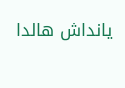يانداش ھالدا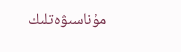مۇناسىۋەتلىك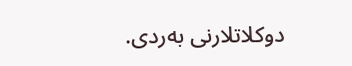دوكلاتلارنى بەردى.